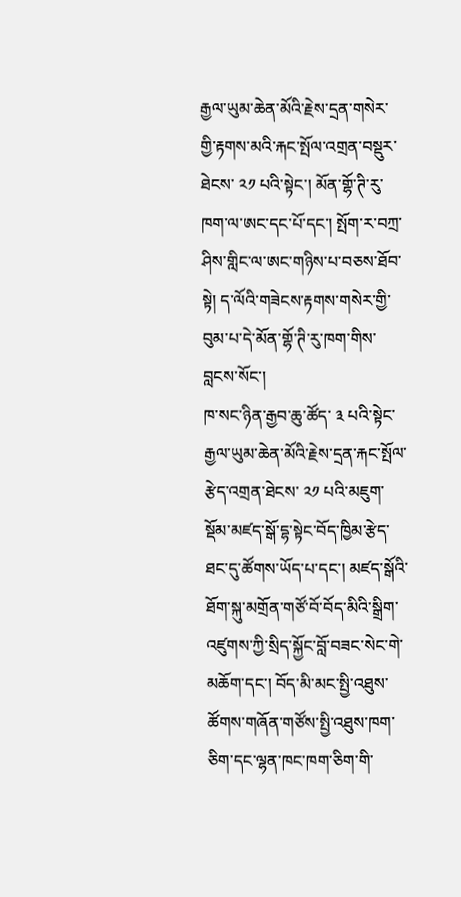རྒྱལ་ཡུམ་ཆེན་མོའི་རྗེས་དྲན་གསེར་གྱི་རྟགས་མའི་རྐང་སྤོལ་འགྲན་བསྡུར་ཐེངས་ ༢༡ པའི་སྟེང་། མོན་གྷོ་ཊི་རུ་ཁག་ལ་ཨང་དང་པོ་དང་། སྤོག་ར་བཀྲ་ཤིས་གླིང་ལ་ཨང་གཉིས་པ་བཅས་ཐོབ་སྟེ། ད་ལོའི་གཟེངས་རྟགས་གསེར་གྱི་བུམ་པ་དེ་མོན་གྷོ་ཊི་རུ་ཁག་གིས་བླངས་སོང་།
ཁ་སང་ཉིན་རྒྱབ་ཆུ་ཚོད་ ༣ པའི་སྟེང་རྒྱལ་ཡུམ་ཆེན་མོའི་རྗེས་དྲན་རྐང་སྤོལ་རྩེད་འགྲན་ཐེངས་ ༢༡ པའི་མཇུག་སྡོམ་མཛད་སྒོ་དྷ་སྟེང་བོད་ཁྱིམ་རྩེད་ཐང་དུ་ཚོགས་ཡོད་པ་དང་། མཛད་སྒོའི་ཐོག་སྐུ་མགྲོན་གཙོ་བོ་བོད་མིའི་སྒྲིག་འཛུགས་ཀྱི་སྲིད་སྐྱོང་བློ་བཟང་སེང་གེ་མཆོག་དང་། བོད་མི་མང་སྤྱི་འཐུས་ཚོགས་གཞོན་གཙོས་སྤྱི་འཐུས་ཁག་ཅིག་དང་ལྷན་ཁང་ཁག་ཅིག་གི་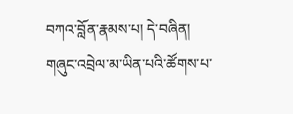བཀའ་བློན་རྣམས་པ། དེ་བཞིན། གཞུང་འབྲེལ་མ་ཡིན་པའི་ཚོགས་པ་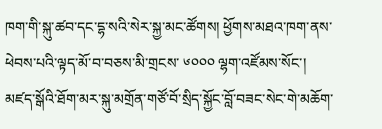ཁག་གི་སྐུ་ཚབ་དང་དྷ་སའི་སེར་སྐྱ་མང་ཚོགས། ཕྱོགས་མཐའ་ཁག་ནས་ཕེབས་པའི་ལྟད་མོ་བ་བཅས་མི་གྲངས་ ༦༠༠༠ ལྷག་འཛོམས་སོང་།
མཛད་སྒོའི་ཐོག་མར་སྐུ་མགྲོན་གཙོ་བོ་སྲིད་སྐྱོང་བློ་བཟང་སེང་གེ་མཆོག་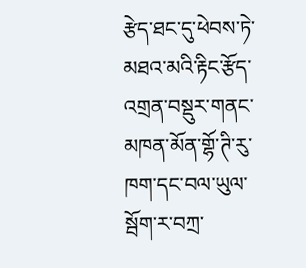རྩེད་ཐང་དུ་ཕེབས་ཏེ་མཐའ་མའི་རྟིང་རྩོད་འགྲན་བསྡུར་གནང་མཁན་མོན་གྷོ་ཊི་རུ་ཁག་དང་བལ་ཡུལ་སྦོག་ར་བཀྲ་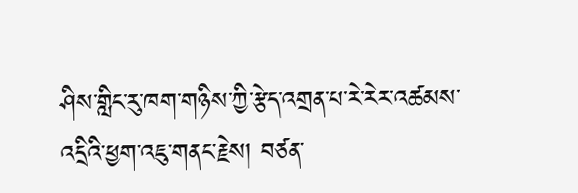ཤིས་གླིང་རུ་ཁག་གཉིས་ཀྱི་རྩེད་འགྲན་པ་རེ་རེར་འཚམས་འདྲིའི་ཕྱག་འཇུ་གནང་རྗེས། བཙན་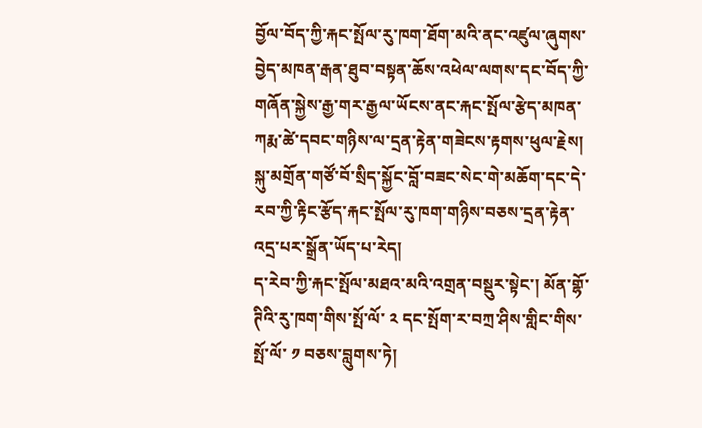བྱོལ་བོད་ཀྱི་རྐང་སྤོལ་རུ་ཁག་ཐོག་མའི་ནང་འཛུལ་ཞུགས་བྱེད་མཁན་རྒན་ཐུབ་བསྟན་ཆོས་འཕེལ་ལགས་དང་བོད་ཀྱི་གཞོན་སྐྱེས་རྒྱ་གར་རྒྱལ་ཡོངས་ནང་རྐང་སྤོལ་རྩེད་མཁན་ཀརྨ་ཚེ་དབང་གཉིས་ལ་དྲན་རྟེན་གཟེངས་རྟགས་ཕུལ་རྗེས། སྐུ་མགྲོན་གཙོ་བོ་སྲིད་སྐྱོང་བློ་བཟང་སེང་གེ་མཆོག་དང་དེ་རབ་ཀྱི་རྟིང་རྩོད་རྐང་སྤོལ་རུ་ཁག་གཉིས་བཅས་དྲན་རྟེན་འདྲ་པར་སྒྲོན་ཡོད་པ་རེད།
ད་རེབ་ཀྱི་རྐང་སྤོལ་མཐའ་མའི་འགྲན་བསྡུར་སྟེང་། མོན་གྷོ་ཊིའི་རུ་ཁག་གིས་སྤོ་ལོ་ ༢ དང་སྤོག་ར་བཀྲ་ཤིས་གླིང་གིས་སྤོ་ལོ་ ༡ བཅས་བླུགས་ཏེ།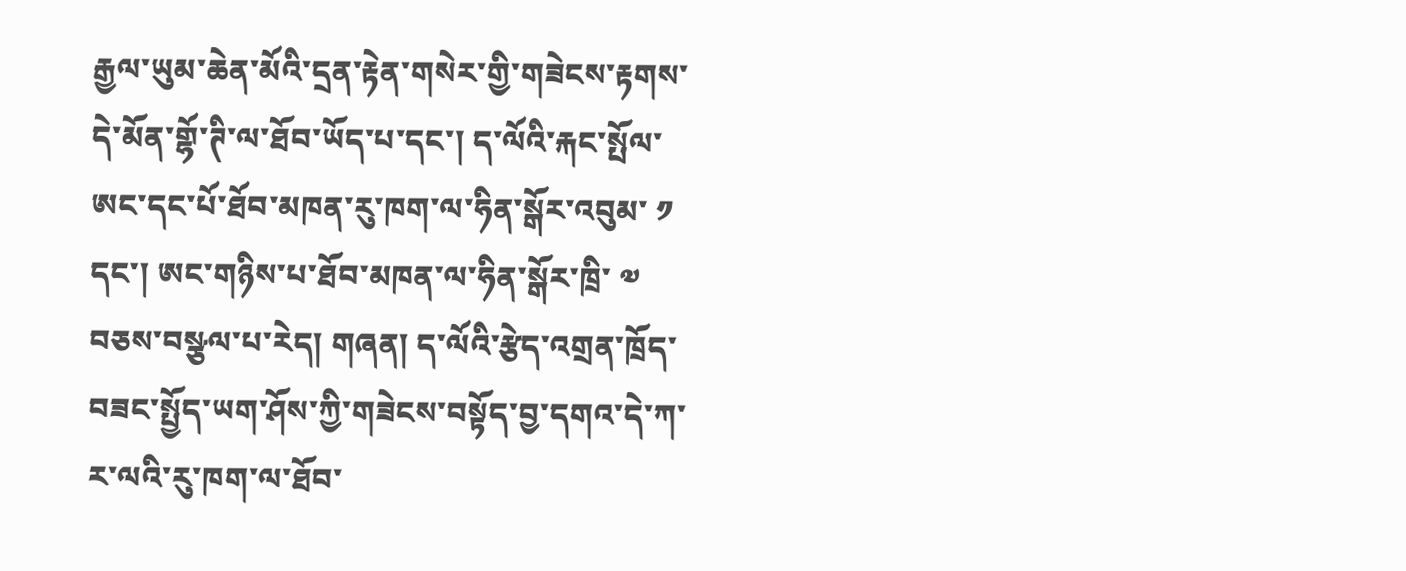རྒྱལ་ཡུམ་ཆེན་མོའི་དྲན་རྟེན་གསེར་གྱི་གཟེངས་རྟགས་དེ་མོན་གྷོ་ཊི་ལ་ཐོབ་ཡོད་པ་དང་། ད་ལོའི་རྐང་སྤོལ་ཨང་དང་པོ་ཐོབ་མཁན་རུ་ཁག་ལ་ཧིན་སྒོར་འབུམ་ ༡ དང་། ཨང་གཉིས་པ་ཐོབ་མཁན་ལ་ཧིན་སྒོར་ཁྲི་ ༧ བཅས་བསྩལ་པ་རེད། གཞན། ད་ལོའི་རྩེད་འགྲན་ཁྲོད་བཟང་སྤྱོད་ཡག་ཤོས་ཀྱི་གཟེངས་བསྟོད་བྱ་དགའ་དེ་ཀ་ར་ལའི་རུ་ཁག་ལ་ཐོབ་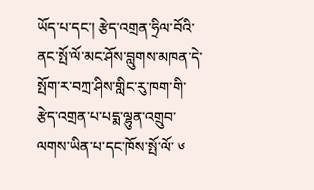ཡོད་པ་དང་། རྩེད་འགྲན་ཧྲིལ་བོའི་ནང་སྤོ་ལོ་མང་ཤོས་བླུགས་མཁན་དེ་སྤོག་ར་བཀྲ་ཤིས་གླིང་རུ་ཁག་གི་རྩེད་འགྲན་པ་པདྨ་ལྷུན་འགྲུབ་ལགས་ཡིན་པ་དང་ཁོས་སྤོ་ལོ་ ༦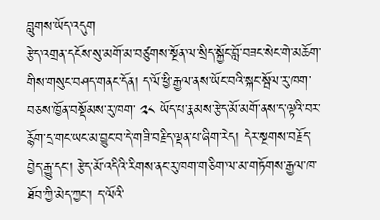བླུགས་ཡོད་འདུག
རྩེད་འགྲན་དངོས་སུ་མགོ་མ་བཙུགས་སྔོན་ལ་སྲིད་སྐྱོང་བློ་བཟང་སེང་གེ་མཆོག་གིས་གསུང་བཤད་གནང་དོན། ད་ལོ་ཕྱི་རྒྱལ་ནས་ཡོང་བའི་སྐང་སྦོལ་རུ་ཁག་བཅས་ཁྱོན་བསྡོམས་རུ་ཁག་ ༢༨ ཡོད་པ་རྣམས་རྩེད་མོ་མགོ་ནས་ད་ལྟའི་བར་རྙོག་དྲ་གང་ཡང་མ་བྱུང་བ་དེ་གཟི་བརྗིད་ལྡན་པ་ཞིག་རེད། དེར་སྔགས་བརྗོད་བྱེད་རྒྱུ་དང་། རྩེད་མོ་འདིའི་རིགས་ནང་རུ་ཁག་གཅིག་ལ་མ་གཏོགས་རྒྱལ་ཁ་ཐོབ་ཀྱི་མེད་ཀྱང་། ད་ལོའི་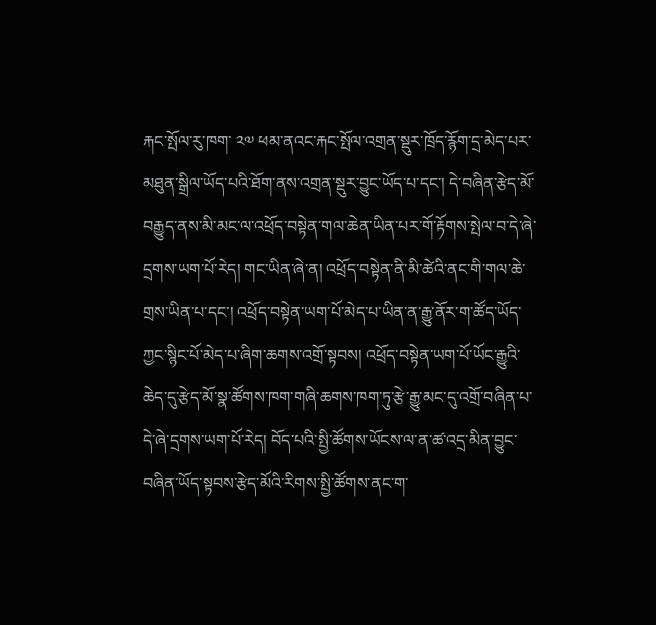རྐང་སྤོལ་རུ་ཁག་ ༢༧ ཕམ་ནའང་རྐང་སྤོལ་འགྲན་སྡུར་ཁྲོད་རྙོག་དྲ་མེད་པར་མཐུན་སྒྲིལ་ཡོད་པའི་ཐོག་ནས་འགྲན་སྡུར་བྱུང་ཡོད་པ་དང་། དེ་བཞིན་རྩེད་མོ་བརྒྱུད་ནས་མི་མང་ལ་འཕྲོད་བསྟེན་གལ་ཆེན་ཡིན་པར་གོ་རྟོགས་སྤེལ་བ་དེ་ཞེ་དྲགས་ཡག་པོ་རེད། གང་ཡིན་ཞེ་ན། འཕྲོད་བསྟེན་ནི་མི་ཚེའི་ནང་གི་གལ་ཆེ་གྲས་ཡིན་པ་དང་། འཕྲོད་བསྟེན་ཡག་པོ་མེད་པ་ཡིན་ན་རྒྱུ་ནོར་ག་ཚོད་ཡོད་ཀྱང་སྙིང་པོ་མེད་པ་ཞིག་ཆགས་འགྲོ་སྟབས། འཕྲོད་བསྟེན་ཡག་པོ་ཡོང་རྒྱུའི་ཆེད་དུ་རྩེད་མོ་སྣ་ཚོགས་ཁག་གཞི་ཆགས་ཁག་ཏུ་རྩེ་རྒྱུ་མང་དུ་འགྲོ་བཞིན་པ་དེ་ཞེ་དྲགས་ཡག་པོ་རེད། བོད་པའི་སྤྱི་ཚོགས་ཡོངས་ལ་ན་ཚ་འདྲ་མིན་བྱུང་བཞིན་ཡོད་སྟབས་རྩེད་མོའི་རིགས་སྤྱི་ཚོགས་ནང་ག་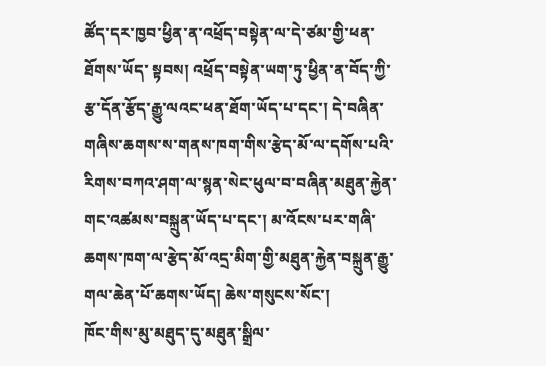ཚོད་དར་ཁྱབ་ཕྱིན་ན་འཕྲོད་བསྟེན་ལ་དེ་ཙམ་གྱི་ཕན་ཐོགས་ཡོད་ སྟབས། འཕྲོད་བསྟེན་ཡག་ཏུ་ཕྱིན་ན་བོད་ཀྱི་རྩ་དོན་རྩོད་རྒྱུ་ལའང་ཕན་ཐོག་ཡོད་པ་དང་། དེ་བཞིན་གཞིས་ཆགས་ས་གནས་ཁག་གིས་རྩེད་མོ་ལ་དགོས་པའི་རིགས་བཀའ་ཤག་ལ་སྙན་སེང་ཕུལ་བ་བཞིན་མཐུན་རྐྱེན་གང་འཚམས་བསྐྲུན་ཡོད་པ་དང་། མ་འོངས་པར་གཞི་ཆགས་ཁག་ལ་རྩེད་མོ་འདྲ་མིག་གྱི་མཐུན་རྐྱེན་བསྐྲུན་རྒྱུ་གལ་ཆེན་པོ་ཆགས་ཡོད། ཆེས་གསུངས་སོང་།
ཁོང་གིས་མུ་མཐུད་དུ་མཐུན་སྒྲིལ་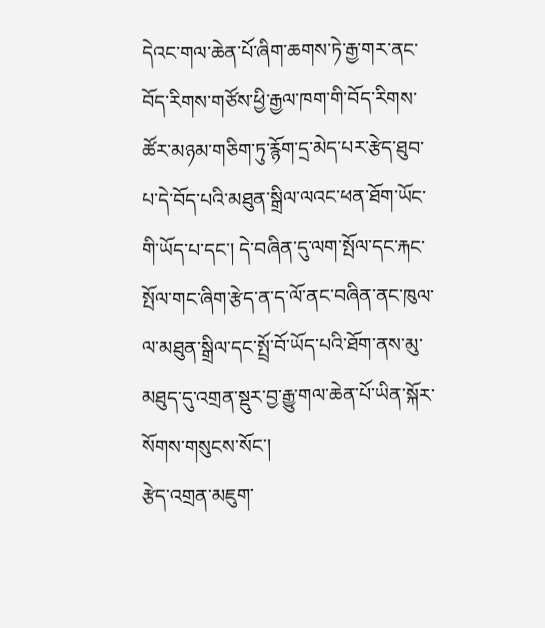དེའང་གལ་ཆེན་པོ་ཞིག་ཆགས་ཏེ་རྒྱ་གར་ནང་བོད་རིགས་གཙོས་ཕྱི་རྒྱལ་ཁག་གི་བོད་རིགས་ཚོར་མཉམ་གཅིག་ཏུ་རྙོག་དྲ་མེད་པར་རྩེད་ཐུབ་པ་དེ་བོད་པའི་མཐུན་སྒྲིལ་ལའང་ཕན་ཐོག་ཡོང་གི་ཡོད་པ་དང་། དེ་བཞིན་དུ་ལག་སྤོལ་དང་རྐང་སྤོལ་གང་ཞིག་རྩེད་ན་ད་ལོ་ནང་བཞིན་ནང་ཁུལ་ལ་མཐུན་སྒྲིལ་དང་སྤྲོ་བོ་ཡོད་པའི་ཐོག་ནས་མུ་མཐུད་དུ་འགྲན་སྡུར་བྱ་རྒྱུ་གལ་ཆེན་པོ་ཡིན་སྐོར་སོགས་གསུངས་སོང་།
རྩེད་འགྲན་མཇུག་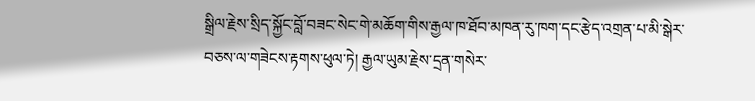སྒྲིལ་རྗེས་སྲིད་སྐྱོང་བློ་བཟང་སེང་གེ་མཆོག་གིས་རྒྱལ་ཁ་ཐོབ་མཁན་རུ་ཁག་དང་རྩེད་འགྲན་པ་མི་སྒེར་བཅས་ལ་གཟེངས་རྟགས་ཕུལ་ཏེ། རྒྱལ་ཡུམ་རྗེས་དྲན་གསེར་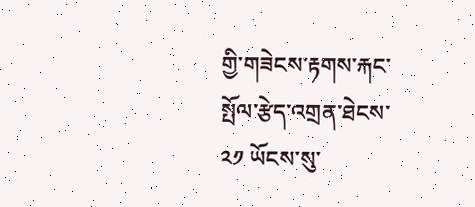གྱི་གཟེངས་རྟགས་རྐང་སྤོལ་རྩེད་འགྲན་ཐེངས་ ༢༡ ཡོངས་སུ་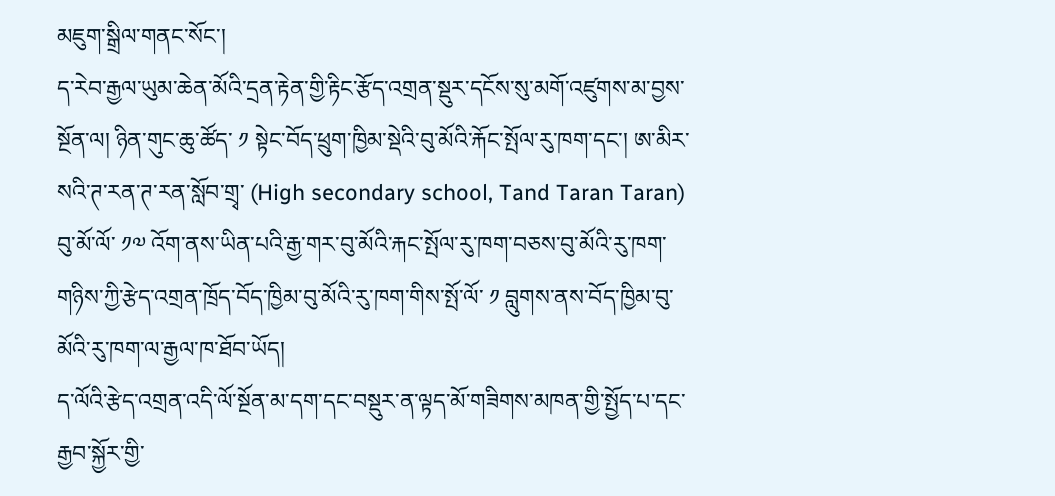མཇུག་སྒྲིལ་གནང་སོང་།
ད་རེབ་རྒྱལ་ཡུམ་ཆེན་མོའི་དྲན་རྟེན་གྱི་རྟིང་རྩོད་འགྲན་སྡུར་དངོས་སུ་མགོ་འཛུགས་མ་བྱས་སྔོན་ལ། ཉིན་གུང་ཆུ་ཚོད་ ༡ སྟེང་བོད་ཕྲུག་ཁྱིམ་སྡེའི་བུ་མོའི་རྐོང་སྤོལ་རུ་ཁག་དང་། ཨ་མིར་སའི་ཊ་རན་ཊ་རན་སློབ་གྲྭ་ (High secondary school, Tand Taran Taran) བུ་མོ་ལོ་ ༡༧ འོག་ནས་ཡིན་པའི་རྒྱ་གར་བུ་མོའི་རྐང་སྤོལ་རུ་ཁག་བཅས་བུ་མོའི་རུ་ཁག་གཉིས་ཀྱི་རྩེད་འགྲན་ཁྲོད་བོད་ཁྱིམ་བུ་མོའི་རུ་ཁག་གིས་སྤོ་ལོ་ ༡ བླུགས་ནས་བོད་ཁྱིམ་བུ་མོའི་རུ་ཁག་ལ་རྒྱལ་ཁ་ཐོབ་ཡོད།
ད་ལོའི་རྩེད་འགྲན་འདི་ལོ་སྔོན་མ་དག་དང་བསྡུར་ན་ལྟད་མོ་གཟིགས་མཁན་གྱི་སྤྱོད་པ་དང་རྒྱབ་སྐྱོར་གྱི་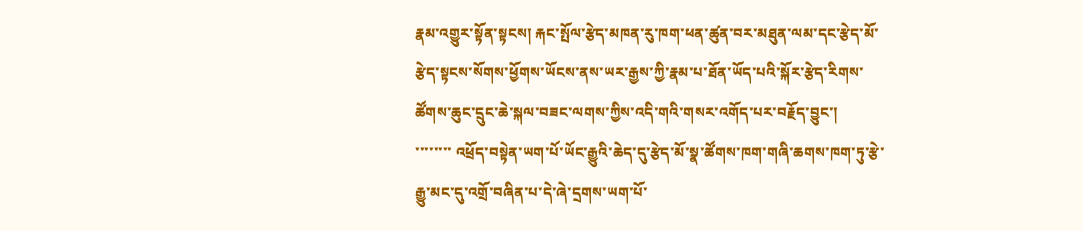རྣམ་འགྱུར་སྟོན་སྟངས། རྐང་སྤོལ་རྩེད་མཁན་རུ་ཁག་ཕན་ཚུན་བར་མཐུན་ལམ་དང་རྩེད་མོ་རྩེད་སྟངས་སོགས་ཕྱོགས་ཡོངས་ནས་ཡར་རྒྱས་ཀྱི་རྣམ་པ་ཐོན་ཡོད་པའི་སྐོར་རྩེད་རིགས་ཚོགས་ཆུང་དྲུང་ཆེ་སྐལ་བཟང་ལགས་ཀྱིས་འདི་གའི་གསར་འགོད་པར་བརྗོད་བྱུང་།
་་་་་་་་ འཕྲོད་བསྟེན་ཡག་པོ་ཡོང་རྒྱུའི་ཆེད་དུ་རྩེད་མོ་སྣ་ཚོགས་ཁག་གཞི་ཆགས་ཁག་ཏུ་རྩེ་རྒྱུ་མང་དུ་འགྲོ་བཞིན་པ་དེ་ཞེ་དྲགས་ཡག་པོ་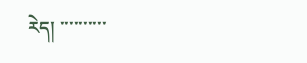རེད། ་་་་་་་་་་